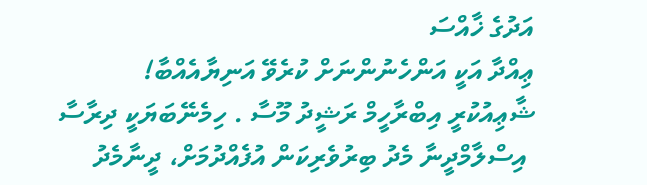އަދުގެ ޚާއްސަ
ޢިއްދާ އަކީ އަންހެނުންނަށް ކުރެވޭ އަނިޔާއެއްބާ!
ޝާޢިއުކުރީ އިބްރާހީމް ރަޝީދު މޫސާ . ހިމެނޭބަޔަކީ ދިރާސާ
 އިސްލާމްދީނާ މެދު ބިރުވެރިކަން އުފެއްދުމަށް، ދީނާމެދު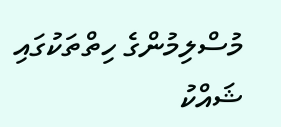މުސްލިމުންގެ ހިތްތަކުގައި ޝައްކު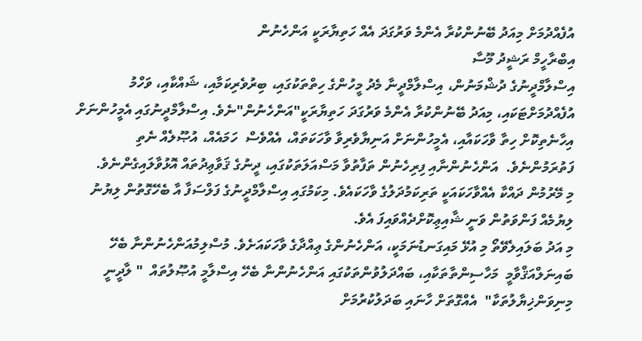އުފެއްދުމަށް މިއަދު ބޭނުންކުރާ އެންމެ ވަރުގަދަ އެއް ހަތިޔާރަކީ އަންހެނުން
އިބްރާހީމް ރަޝީދު މޫސާ
އިސްލާމްދީނުގެ ދުޝްމަނުން، އިސްލާމްދީނާ މެދު މީހުންގެ ހިތްތަކުގައި، ބިރުވެރިކަމާއި، ޝައްކާއި، ވަހްމު އުފެއްދުމަށްޓަކައި، މިއަދު ބޭނުންކުރާ އެންމެ ވަރުގަދަ ހަތިޔާރަކީ"އަންހެނުން"ނެވެ. އިސްލާމްދީނުގައި އެމީހުންނަށް އިހާނެތިކޮށް ހިތާ ވާހަކައާއި، އެމީހުންނަށް އަނިޔާވެރިވާ ވާހަކަތައް، އެއްވެސް  ހަމައެއް، އުޞޫލެއް ނެތި ފަތުރަމުންނެވެ.  އަންހެނުންނާއި ފިރިހެނުން ތަފާތުވާ މަސްއަލަތަކުގައި، ދީނުގެ ޤަވާޢިދުތައް އޮޅުވާލައިގެންނެވެ.
މި މޭރުމުން ދައްކާ އެއްވާހަކައަކީ ތަރިކަމުދަލުގެ ވާހަކައެވެ. މިކަމުގައި އިސްލާމްދީނުގެ ފަލްސަފާ އާ ބެހޭގޮތުން ލިޔުނު ލިޔުމެއް ފަންވަތުން ވަނީ ޝާއިޢިކޮށްދެއްވައިފަ އެވެ.
މި އަދު ބަލައިލެވޭތޯ މި އުޅޭ މައިގަނޑުނަމަކީ، އަންހެނުންގެ ޢިއްދާގެ ވާހަކައަށެވެ. މުސްލިމުއަންހެނުންނާ ބެހޭ ބައިނަލްއަޤްވާމީ  މަހާސިންތާތަކާއި، ބައްދަލުވުންތަކުގައި އަންހެނުންނާ ބެހޭ އިސްލާމީ އުޞޫލުތައް  " ލާދީނީ މިނިވަންޚިޔާލުތަކާ"  އެއްގޮތަށް ހާނައި ބަދަލުކުރުމަށް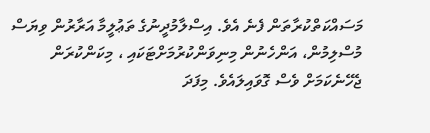މަސައްކަތްކުރާތަން ފެނެ އެވެ. އިސްލާމުދީނުގެ ތަޢުލީމާ އަރާރުން ވިޔަސް މުސްލިމުން، އަންހެނުން މިނިވަންކުރުމަށްޓަކައި ، މިކަންކުރަން ޖެހޭނެކަމަށް ވެސް ގޮވައިލައެވެ. މިފަދަ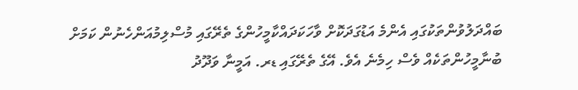ބައްދަލުވުންތަކުގައި އެންމެ އަޑުގަދަކޮށް ވާހަކަދައްކާމީހުންގެ ތެރޭގައި މުސްލިމުއަންހެނުން ކަމަށް ބުނާމީހުންތަކެއް ވެސް ހިމެނެ އެވެ. އޭގެ ތެރޭގައި ޑރ. އަމީނާ ވަދޫދު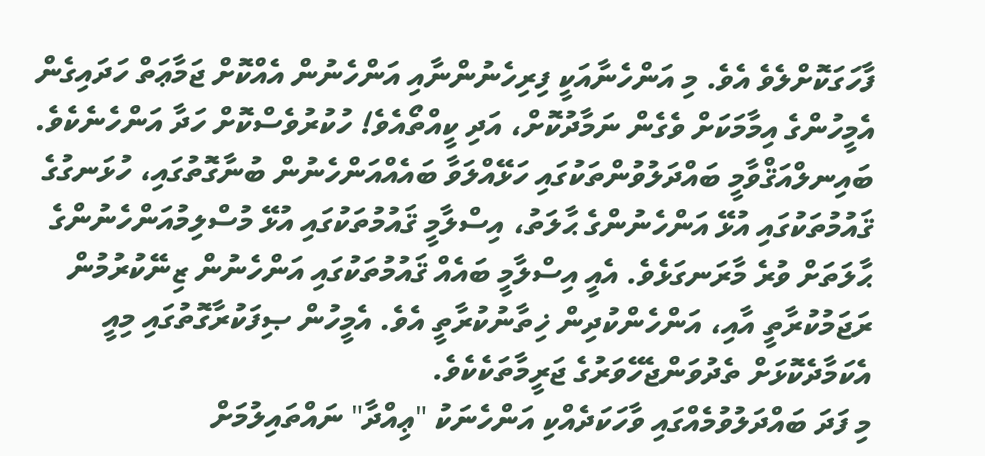ފާހަގަކޮށްލެވެ އެވެ. މި އަންހެނާއަކީ ފިރިހެނުންނާއި އަންހެނުން އެއްކޮށް ޖަމާޢަތް ހަދައިގެން އެމީހުންގެ އިމާމަކަށް ވެގެން ނަމާދުކޮށް، އަދި ކީއްތޯއެވެ! ހުކުރުވެސްކޮށް ހަދާ އަންހެނެކެވެ.
ބައިނލްއަޤްވާމީ ބައްދަލުވުންތަކުގައި ހަޅޭއްލަވާ ބައެއްއަންހެނުން ބުނާގޮތުގައި، ހުޅަނގުގެ ޤައުމުތަކުގައި އުޅޭ އަންހެނުންގެ ޙާލަތު، އިސްލާމީ ޤައުމުތަކުގައި އުޅޭ މުސްލިމުއަންހެނުންގެ ޙާލަތަށް ވުރެ މާރަނގަޅެވެ. އެއީ އިސްލާމީ ބައެއް ޤައުމުތަކުގައި އަންހެނުން ޒިނޭކުރުމުން ރަޖަމުކުރާތީ އާއި، އަންހެންކުދިން ޚިތާނުކުރާތީ އެވެ. އެމީހުން ޞިފަކުރާގޮތުގައި މިއީ އެކަމާދެކޮޅަށް ތެދުވަންޖެހޭވަރުގެ ޖަރީމާތަކެކެވެ.
މި ފަދަ ބައްދަލުވުމެއްގައި ވާހަކަދެއްކި އަންހެނަކު "ޢިއްދާ" ނައްތައިލުމަށް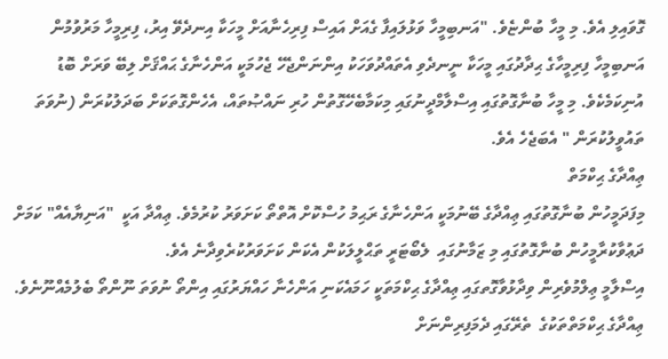ގޮވައިލި އެވެ. މި މީހާ ބުންޏެވެ. "އަނބިމީހާ ވަޅުލައިފާ ގެއަށް އައިސް ފިރިހެނާއަށް މީހަކާ އިނދެވޭ އިރު، ފިރިމީހާ މަރުވުމުން އަނބިމީހާ ފިރިމީހާގެ ޙިދާދުގައި މީހަކާ ނީނދެވި އެތައްދުވަހަކު އިންނަންޖެހޭ ޖެހުމަކީ އަންހެނާގެ ޙައްޤަށް ލިބޭ ވަރަށް ބޮޑު އުނިކަމެކެވެ. މި މީހާ ބުނާގޮތުގައި އިސްލާމްދީނުގައި މިކަމާބެހޭގޮތުން ހުރި ނައްޞުތައް، އެހެންގޮތަކަށް ބަދަލުކުރަން (ނުވަތަ ތައުވީލުކުރަން " އެބަޖެހެ އެވެ.
ޢިއްދާގެ ޙިކްމަތް
މިފަދަމީހުން ބުނާގޮތުގައި ޢިއްދާގެ ބޭނުމަކީ އަންހެނާގެ ރަޙިމު ހުސްކޮށް އޮތްތޯ ކަށަވަރު ކުރުމެވެ. ޢިއްދާ އަކީ  "އަނިޔާއެއް" ކަމަށް ދަޢުވާކުރާމީހުން ބުނާގޮތުގައި މި ޒަމާނުގައި  ލެބޯޓަރީ ތަޙްލީލަކުން އެކަން ކަށަވަރުކުރެވިދާނެ އެވެ.
އިސްލާމީ ޢިލްމުވެރިން ވިދާޅުވާގޮތގައި ޢިއްދާގެ ޙިކްމަތަކީ ހަމައެކަނި އަންހެނާ ހައްޔަރުގައި އިންތޯ ނުވަތަ ނޫންތޯ ބެލުމެއްނޫނެވެ. ޢިއްދާގެ ޙިކްމަތްތަކުގެ  ތެރޭގައި ދެމަފިރިންނަށް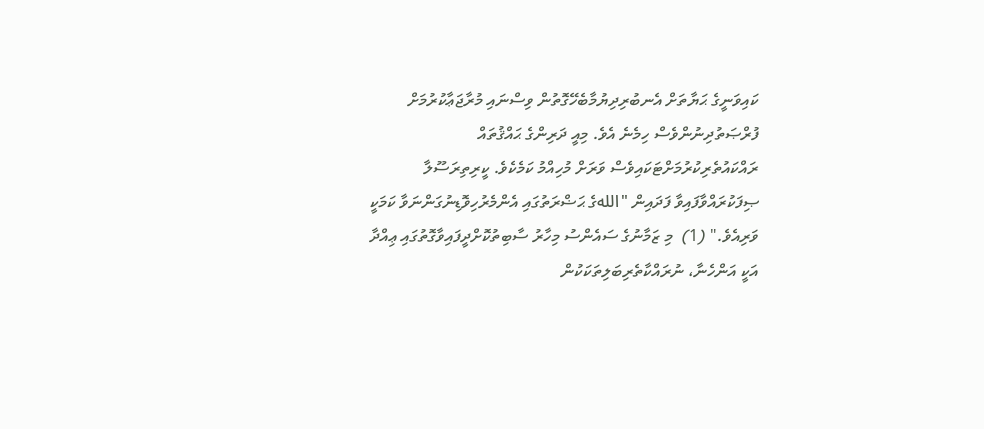ކައިވަނީގެ ޙަޔާތަށް އެނބުރިދިޔުމާބެހޭގޮތުން ވިސްނައި މުރާޖަޢާކުރުމަށް ފުރްޞަތުދިނުންވެސް ހިމެނެ އެވެ. މިއީ ދަރިންގެ ޙައްޤުތައް ރައްކައުތެރިކުރުމަށްޓަކައިވެސް ވަރަށް މުހިއްމު ކަމެކެވެ. ކީރިތިރަސޫލާ ޞިފަކުރައްވާފައިވާ ފަދައިން "اللهގެ ޙަޟްރަތުގައި އެންމެރުހިވޮޑިނުގަންނަވާ ކަމަކީ ވަރިއެވެ." (1)  މި ޒަމާނުގެ ސައެންސު މިހާރު ސާބިތުކޮށްދީފައިވާގޮތުގައި ޢިއްދާ އަކީ އަންހެނާ، ނުރައްކާތެރިބަލިތަކަކުން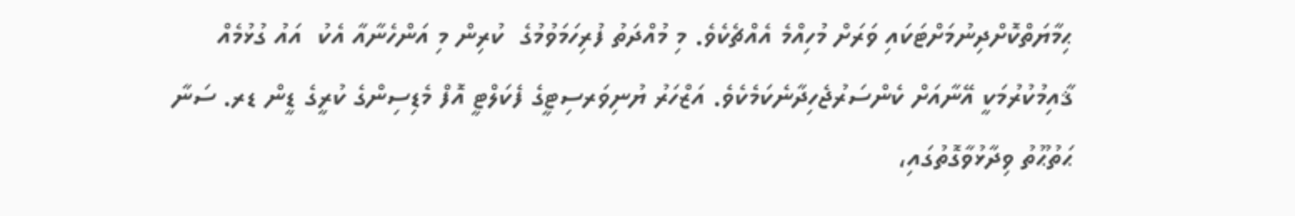ޙިމާޔަތްކޮށްދިނުމަށްޓަކައި ވަރަށް މުހިއްމެ އެއްޗެކެވެ. މި މުއްދަތު ފުރިހަމަވުމުގެ  ކުރިން މި އަންހެނާއާ އެކު  އައު ގުޅުމެއް ޤާއިމުކުރުމަކީ އޭނާއަށް ކެންސަރުޖެހިދާނެކަމެކެވެ. އަޒްހަރު ޔުނިވަރސިޓީގެ ފެކަލްޓީ އޮފް މެޑިސިންގެ ކުރީގެ ޑީން ޑރ. ސަނާ ޙަތުޙޫތު ވިދާޅުވާގޮތުގައި،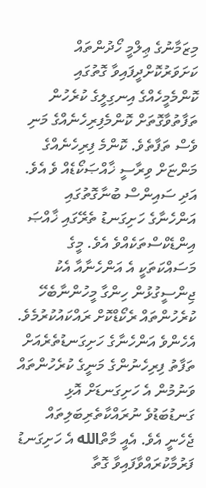މިޒަމާނުގެ ޢިލްމީ ހޯދުންތައް ކަށަވަރުކޮށްދީފައިވާ ގޮތުގައި ކޮންމެމީހެއްގެ އިނގިލީގެ ކުރެހުން ތަފާތުވާގޮތަށް ކޮންމެފިރިހެނެއްގެ މަނި ވެސް ތަފާތެވެ. ކޮންމެ ފިރިހެނެއްގެ މަންޏަށް ވިރާސީ ޚާއްޞަކޯޑެއް ވެ އެވެ. އަދި ސައިންސް ބުނާގޮތުގައި އަންހެނާގެ ހަށިގަނޑު ތެރޭގައި ޚާއްޞަ އިންޑެކްސްތަކެއްވެ އެވެ. މީގެ މަސައްކަތަކީ އެ އަންހެނާއާ އެކު  ޖިންސީގުޅުން ހިންގާ މީހުންނާބެހޭ ކުރެހުންތައް ރެކޯޑްކޮށް ރައްކައުކުރުމެވެ. އެހެންވެ އަންހެނާގެ ހަށިގަނޑުތެރެއަށް ތަފާތު ފިރިހެނުންގެ މަނީގެ ކުރެހުންތައް ވަނުމުން އެ ހަށިގަނޑަށް އޮޅި  ގަނޑުބަޑުވެ ނުރައްކާތެރިބަލިތައް ޖެހެނީ އެވެ. އެއީ މާތްالله އެ ހަށިގަނޑު ފަރުމާކުރައްވާފައިވާ ގޮތާ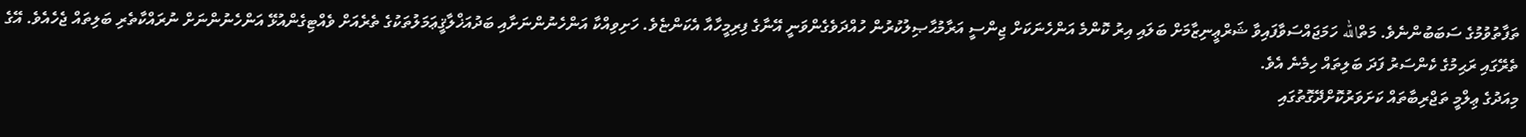ތަފާތުވުމުގެ ސަބަބުންނެވެ. މަތްالله ހަމަޖައްސަވާފައިވާ ޝަރްޢީނިޒާމަށް ބަލައި އިރު ކޮންމެ އަންހެނަކަށް ޖިންސީ އަރާމުޙާޞިލުކުރުން ހުއްދަވެގެންވަނީ އޭނާގެ ފިރިމީހާއާ އެކަންޏެވެ. ހަށިވިއްކާ އަންހެނުންނަށާއި ބަދުއަޚްލާޤީޢަމަލުތަކުގެ ތެރެއަށް ވެއްޓިގެންއުޅޭ އަންހެނުންނަށް ނުރައްކާތެރި ބަލިތައް ޖެހެއެވެ. އޭގެ ތެރޭގައި ރަޙިމުގެ ކެންސަރު ފަދަ ބަލިތައް ހިމެނެ އެވެ.
މިއަދުގެ ޢިލްމީ ތަޖްރިބާތައް ކަށަވަރުކޮށްދޭގޮތުގައި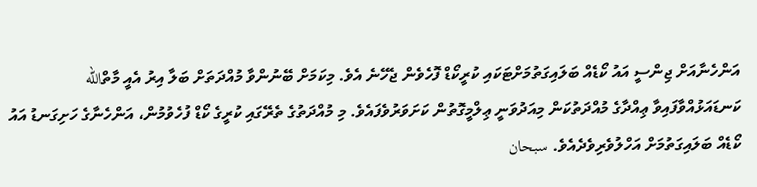އަންހެނާއަށް ޖިންސީ އައު ކޯޑެއް ބަލައިގަތުމަށްޓަކައި ކުރީކޯޑް ފޮހެވެން ޖެހޭނެ އެވެ. މިކަމަށް ބޭނުންވާ މުއްދަތަށް ބަލާ އިރު އެއީ މާތްالله ކަނޑައަޅުއްވާފައިވާ ޢިއްދާގެ މުއްދަތުކަން މިއަދުވަނީ ޢިލްމީގޮތުން ކަށަވަރުވެފައެވެ. މި މުއްދަތުގެ ތެރޭގައި ކުރީގެ ކޯޑް ފުހެވުމުން، އަންހެނާގެ ހަށިގަނޑު އައު ކޯޑެއް ބަލައިގަތުމަށް އަހްލުވެރިވެދެއެވެ. سبحان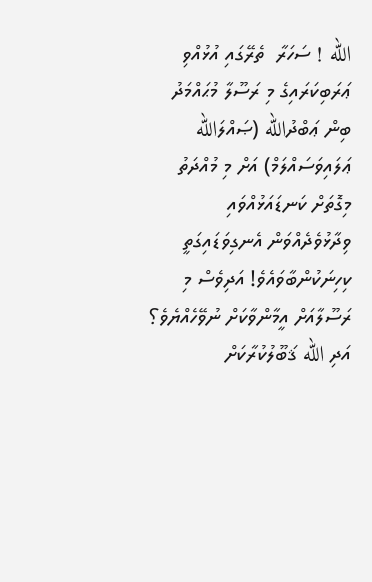الله ! ސަހަރާ  ތެރޭގައި އުޅުއްވި ޢަރަބިކަރައިގެ މި ރަސޫލާ މުޙައްމަދު ބިން ޢަބްދުالله (ޞައްލަالله ޢަލައިވަސައްލަމް) އަށް މި މުއްދަތު މިގޮތަށް ކަނޑައަޅުއްވައި ވިދާޅުވެދެއްވަން އެނގިވަޑައިގަތީ ކިހިނަކުންބާވައެވެ! އަދިވެސް މި ރަސޫލާއަށް އީމާންވާކަށް ނުވޭހެއްޔެވެ؟ އަދި الله ޤަބޫލުކުރާކަށް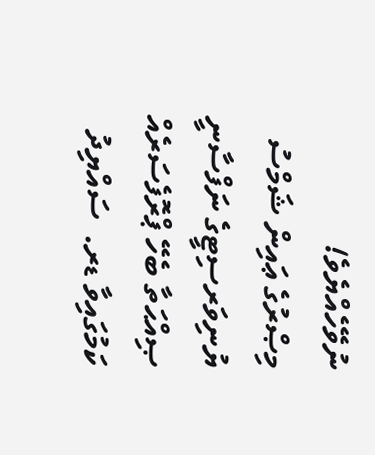ނުވޭހެއްޔެވެ!
މިޞްރުގެ ޢައިން ޝަމްސު ޔުނިވަރސިޓީގެ ނަފްސާނީ ޞިއްޙަތާ ބެހޭ ޕްރޮފެސަރެއް ކަމުގައިވާ ޑރ.  ސައްޔިދު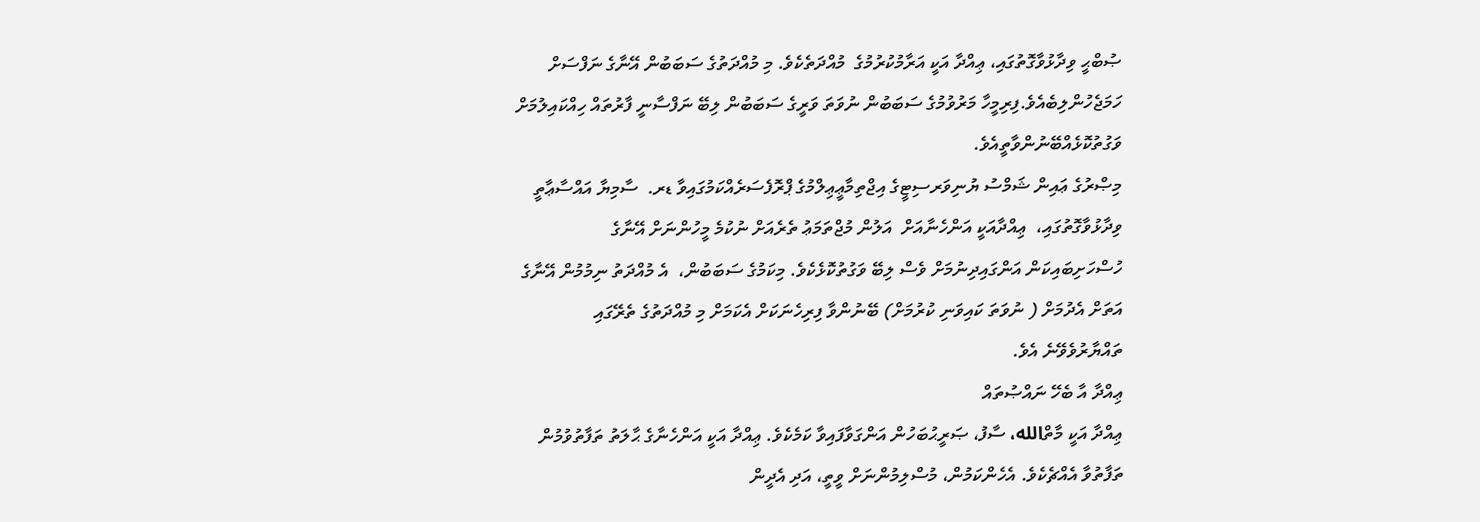ޞުބްޙީ ވިދާޅުވާގޮތުގައި، ޢިއްދާ އަކީ އަރާމުކުރުމުގެ  މުއްދަތެކެވެ. މި މުއްދަތުގެ ސަބަބުން އޭނާގެ ނަފްސަށް ހަމަޖެހުންލިބެއެވެ.ފިރިމީހާ މަރުވުމުގެ ސަބަބުން ނުވަތަ ވަރީގެ ސަބަބުން ލިބޭ ނަފްސާނީ ފާރުތައް ހިއްކައިލުމަށް ވަގުތުކޮޅެއްބޭނުންވާތީއެވެ.
މިޞްރުގެ ޢައިން ޝަމްސު ޔުނިވަރސިޓީގެ އިޖްތިމާޢީޢިލްމުގެ ޕްރޮފެސަރެއްކަމުގައިވާ ޑރ.  ސާމިޔާ އައްސާޢާތީ ވިދާޅުވާގޮތުގައި،  ޢިއްދާއަކީ އަންހެނާއަށް  އަލުން މުޖްތަމަޢު ތެރެއަށް ނުކުމެ މީހުންނަށް އޭނާގެ  ހުސްހަށިބައިކަން އަންގައިދިނުމަށް ވެސް ލިބޭ ވަގުތުކޮޅެކެވެ. މިކަމުގެ ސަބަބުން،  އެ މުއްދަތު ނިމުމުން އޭނާގެ އަތަށް އެދުމަށް ( ނުވަތަ ކައިވަނި ކުރުމަށް) ބޭނުންވާ ފިރިހެނަކަށް އެކަމަށް މި މުއްދަތުގެ ތެރޭގައި ތައްޔާރުވެވޭނެ އެވެ.
ޢިއްދާ އާ ބެހޭ ނައްޞުތައް
ޢިއްދާ އަކީ މާތްالله، ސާފު، ޞަރީޙުބަހުން އަންގަވާފައިވާ ކަމެކެވެ. ޢިއްދާ އަކީ އަންހެނާގެ ޙާލަތު ތަފާތުވުމުން ތަފާތުވާ އެއްޗެކެވެ. އެހެންކަމުން، މުސްލިމުންނަށް ވީތީ، އަދި އެދީން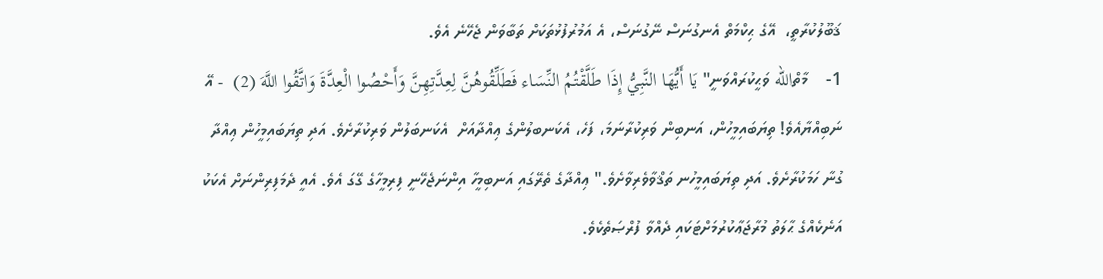ޤަބޫލުކުރާތީ،  އޭގެ ޙިކްމަތް އެނގުނަސް ނޭގުނަސް، އެ އަމުރުފުޅުތަކަށް ތަބާވަން ޖެހޭނެ އެވެ.
1-    މާތްالله ވަޙީކުރައްވަނީ" يَا أَيُّهَا النَّبِيُّ إِذَا طَلَّقْتُمُ النِّسَاء فَطَلِّقُوهُنَّ لِعِدَّتِهِنَّ وَأَحْصُوا الْعِدَّةَ وَاتَّقُوا اللَّهَ (2)  - އޭ ނަބިއްޔާއެވެ! ތިޔަބައިމީހުން، އަނބިން ވަރިކުރާނަމަ، ފަހެ، އެކަނބލުންގެ ޢިއްދާއަށް  އެކަނބަލުން ވަރިކުރާށެވެ. އަދި ތިޔަބައިމީހުން ޢިއްދާ ގުނާ ހަމަކުރާށެވެ. އަދި ތިޔަބައިމީހުނ ތަޤްވާވެރިވާށެވެ." ޢިއްދާގެ ތެރޭގައި އަނބިމީހާ އިންނަޖެހޭނީ ފިރިމީހާގެ ގޭގަ އެވެ. އެއީ ދެމަފިރިންނަށް އެކަކު އަނެކެއްގެ ޙާލަތު މުރާޖަޢާކުރުމަށްޓަކައި ދެއްވާ ފުރްޞަތެކެވެ.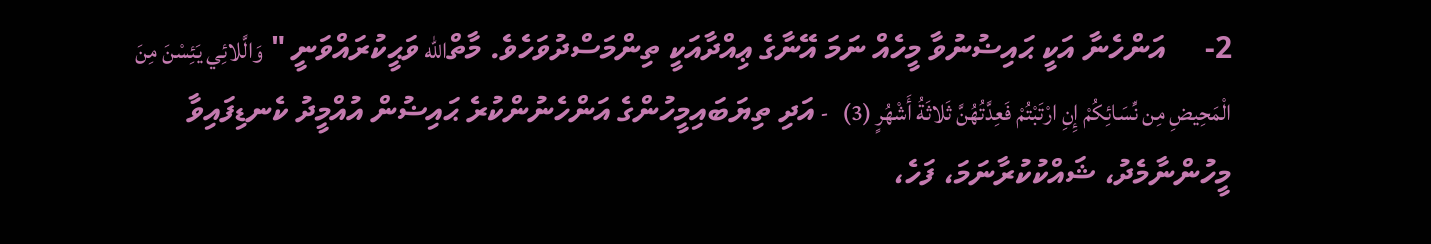2-     އަންހެނާ އަކީ ޙައިޟުނުވާ މީހެއް ނަމަ އޭނާގެ ޢިއްދާއަކީ ތިންމަސްދުވަހެވެ. މާތްالله ވަޙީކުރައްވަނީ " وَالَّلائِي يَئِسْنَ مِنَ الْمَحِيضِ مِن نِّسَائِكُمْ إِنِ ارْتَبْتُمْ فَعِدَّتُهُنَّ ثَلاثَةُ أَشْهُرٍ (3)   - އަދި ތިޔަބައިމީހުންގެ އަންހެނުންކުރެ ޙައިޟުން އުއްމީދު ކެނޑިފައިވާ މީހުންނާމެދު، ޝައްކުކުރާނަމަ، ފަހެ،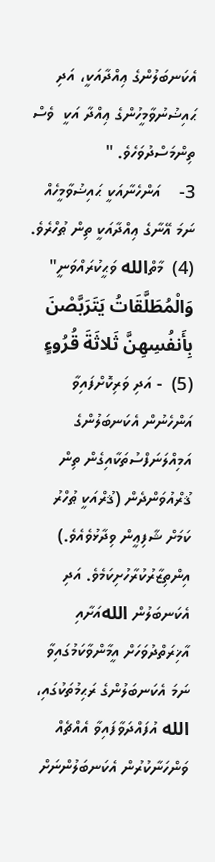އެކަނބަލުންގެ ޢިއްދާއަކީ، އަދި ޙައިޟުނުވާމީހުންގެ ޢިއްދާ އަކީ  ވެސް ތިންމަސްދުވަހެވެ. "
3-    އަންހެނާއަކީ ޙައިޟުވާމީހެއް ނަމަ އޭނާގެ ޢިއްދާއަކީ ތިން ޠުހްރެވެ. (4)  މާތްالله ވަޙީކުރައްވަނީ" وَالْمُطَلَّقَاتُ يَتَرَبَّصْنَ بِأَنفُسِهِنَّ ثَلاثَةَ قُرُوءٍ (5)  - އަދި ވަރިކޮށްފައިވާ އަންހެނުން އެކަނބަލުންގެ އަމިއްލަނަފްސުތަކާއިގެން ތިން ޤުރްއުވަންދެން (ޤުރްއަކީ ޠުހްރު ކަމަށް ޝާފިޢީން ވިދާޅުވެއެވެ.) އިންތިޒާރުކުރާހުށިކަމެވެ. އަދި އެކަނބަލުން اللهއަށާއި އާޚިރަތްދުވަހަށް އީމާންވާކަމުގައިވާ ނަމަ އެކަނބަލުންގެ ރަޙިމުތަކުގައި، الله އުފައްދަވާފައިވާ އެއްޗެއް ވަންހަނާކުރުން އެކަނބަލުންނަށް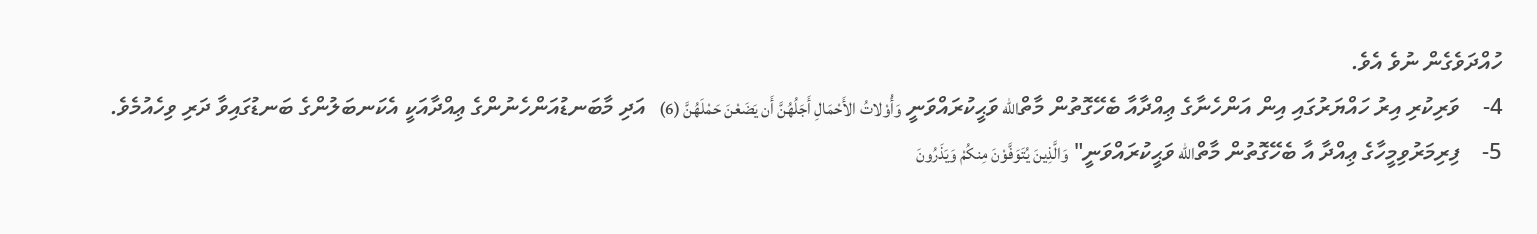ހުއްދަވެގެން ނުވެ އެވެ.
4-    ވަރިކުރި އިރު ހައްޔަރުގައި އިން އަންހެނާގެ ޢިއްދާއާ ބެހޭގޮތުން މާތްالله ވަޙީކުރައްވަނީ وَأُوْلاتُ الأَحْمَالِ أَجَلُهُنَّ أَن يَضَعْنَ حَمْلَهُنَّ (6)    އަދި މާބަނޑުއަންހެނުންގެ ޢިއްދާއަކީ އެކަނބަލުންގެ ބަނޑުގައިވާ ދަރި ވިހެއުމެވެ.
5-    ފިރިމަރުވިމީހާގެ ޢިއްދާ އާ ބެހޭގޮތުން މާތްالله ވަޙީކުރައްވަނީ" وَالَّذِينَ يُتَوَفَّوْنَ مِنكُمْ وَيَذَرُونَ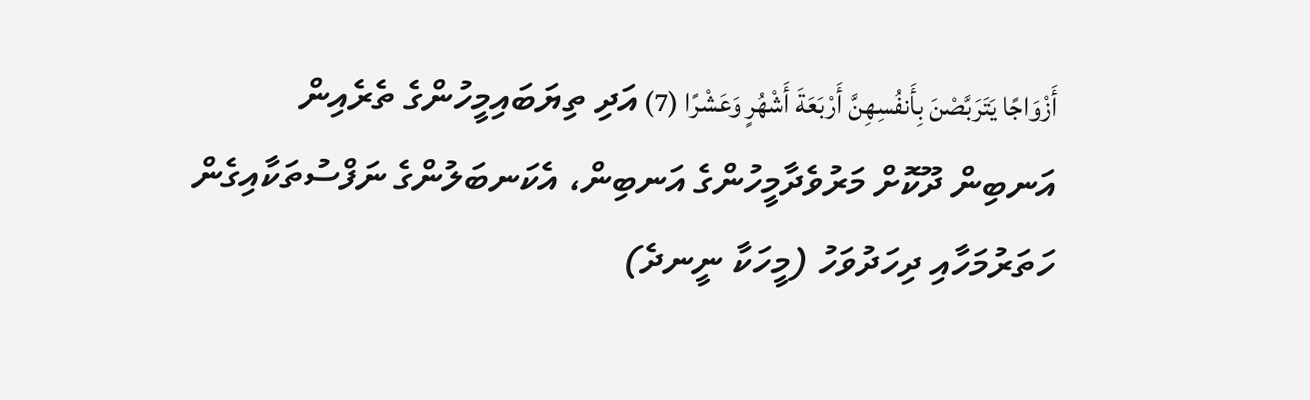أَزْوَاجًا يَتَرَبَّصْنَ بِأَنفُسِهِنَّ أَرْبَعَةَ أَشْهُرٍ وَعَشْرًا (7) އަދި ތިޔަބައިމީހުންގެ ތެރެއިން އަނބިން ދޫކޮށް މަރުވެދާމީހުންގެ އަނބިން، އެކަނބަލުންގެ ނަފްސުތަކާއިގެން ހަތަރުމަހާއި ދިހަދުވަހު (މީހަކާ ނީނދެ)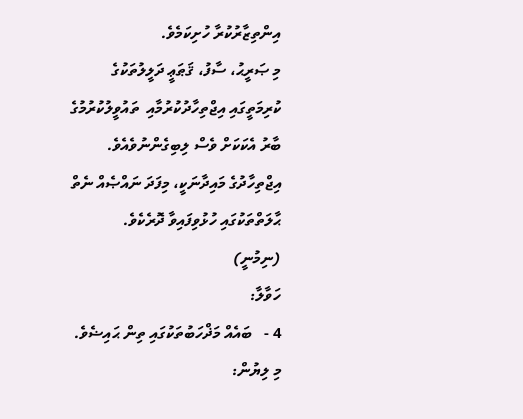އިންތިޒާރުކުރާ ހުށިކަމެވެ.
މި ޞަރީޙު، ސާފު، ޤަޠަޢީ ދަލީލުތަކުގެ ކުރިމަތީގައި އިޖްތިހާދުކުރުމާއި  ތައުވީލުކުރުމުގެ ބާރު އެކަކަށް ވެސް ލިބިގެންނުވެއެވެ. އިޖްތިހާދުގެ މައިދާނަކީ، މިފަދަ ނައްޞެއް ނެތް ޙާލަތްތަކުގައި ހުޅުވިފައިވާ ދޮރެކެވެ.
(ނިމުނީ)
ހަވާލާ:
4 -   ބައެއް މަޛްހަބުތަކުގައި ތިން ޙައިޟެވެ.
މި ލިޔުން: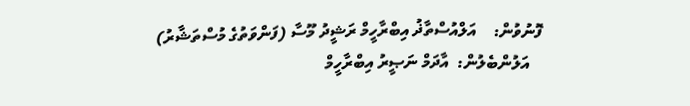ފޮނުވުން:    އަލްއުސްތާޛު އިބްރާހީމް ރަޝީދު މޫސާ (ފަންވަތުގެ މުސްތަޝާރު)
   އަލުންބެލުން:  އާދަމް ނަޞީރު އިބްރާހީމް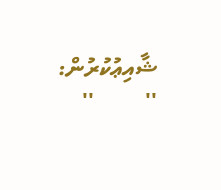ޝާއިޢުކުރުން:  ''         ''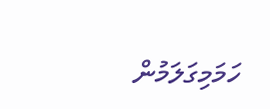ހަމަމިގަލަމުން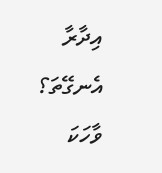އިދާރާ
އެނގޭތަ؟
ވާހަކަ